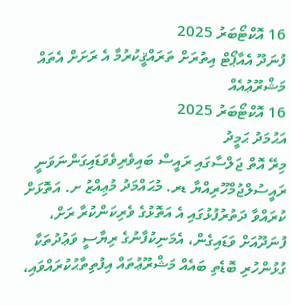16 އޮކްޓޯބަރު 2025
ފުނަދޫ އެއާޕޯޓް އިތުރަށް ތަރައްޤީކުރުމާ އެ ރަށަށް އެތައް މަޝްރޫޢުއެއް
16 އޮކްޓޯބަރު 2025
އަޙުމަދު ޙަމީދު
މިރޭ އޮތް ޖަލްސާގައި ރައީސް ބައިވެރިވެވަޑައިގަންނަވަނީ
ރައީސުލްޖުމްހޫރިއްޔާ ޑރ. މުޙައްމަދު މުޢިއްޒު ށ. އަތޮޅަށް ކުރައްވާ ދަތުރުފުޅުގައި އެ އަތޮޅުގެ ވެރިކަންކުރާ ރަށް، ފުނަދޫއަށް ވަޑައިގެން، އެމަނިކުފާނުގެ ރިޔާސީ ވަޢުދުތަކާ ގުޅުންހުރި ބޮޑެތި ބައެއް މަޝްރޫޢުތައް އިފުތިތާޙުކުރައްވައި،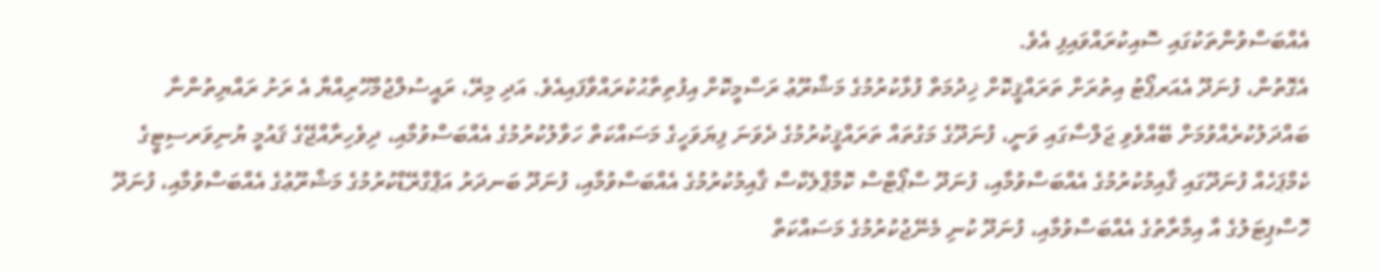އެއްބަސްވުންތަކުގައި ސޮއިކުރައްވައިފި އެވެ.
އެގޮތުން، ފުނަދޫ އެއަރޕޯޓު އިތުރަށް ތަރައްޤީކޮށް ޚިދުމަތް ފުޅާކުރުމުގެ މަޝްރޫޢު ރަސްމީކޮށް އިފުތިތާޙުކުރައްވާފައިއެވެ. އަދި މިރޭ، ރައީސުލްޖުމްހޫރިއްޔާ އެ ރަށު ރައްޔިތުންނާ ބައްދަލުކުރެއްވުމަށް ބޭއްވެވި ޖަލްސާގައި ވަނީ، ފުނަދޫގެ މަގުތައް ތަރައްޤީކުރުމުގެ ދެވަނަ ފިޔަވަހީގެ މަސައްކަތް ހަވާލުކުރުމުގެ އެއްބަސްވުމާއި، ދިވެހިރާއްޖޭގެ ޤައުމީ ޔުނިވަރސިޓީގެ ކެމްޕަހެއް ފުނަދޫގައި ޤާއިމުކުރުމުގެ އެއްބަސްވުމާއި، ފުނަދޫ ސްޕޯޓްސް ކޮމްޕްލެކްސް ޤާއިމުކުރުމުގެ އެއްބަސްވުމާއި، ފުނަދޫ ބަނދަރު އަޕްގްރޭޑްކުރުމުގެ މަޝްރޫޢުގެ އެއްބަސްވުމާއި، ފުނަދޫ ހޮސްޕިޓަލުގެ އާ އިމާރާތުގެ އެއްބަސްވުމާއި، ފުނަދޫ ކުނި މެނޭޖުކުރުމުގެ މަސައްކަތް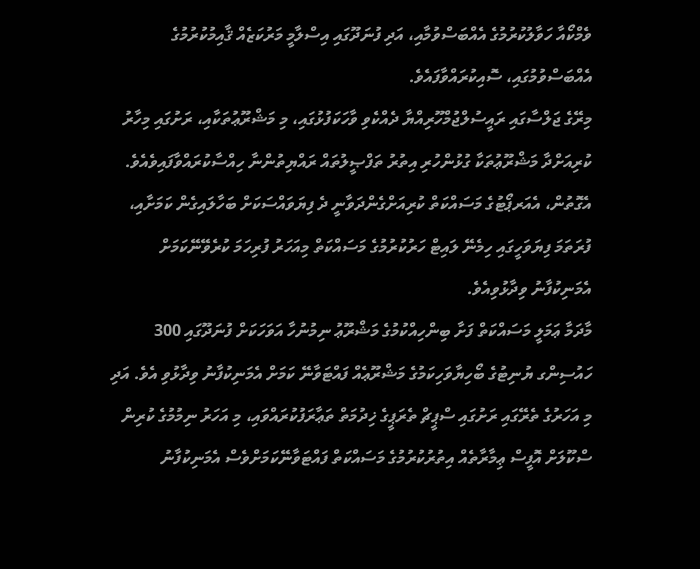ވެމްކޯއާ ހަވާލުކުރުމުގެ އެއްބަސްވުމާއި، އަދި ފުނަދޫގައި އިސްލާމީ މަރުކަޒެއް ޤާއިމުކުރުމުގެ އެއްބަސްވުމުގައި، ސޮއިކުރައްވާފައެވެ.
މިރޭގެ ޖަލްސާގައި ރައީސުލްޖުމްހޫރިއްޔާ ދެއްކެވި ވާހަކަފުޅުގައި، މި މަޝްރޫޢުތަކާއި، ރަށުގައި މިހާރު ކުރިއަށްދާ މަޝްރޫޢުތަކާ ގުޅުންހުރި އިތުރު ތަފްޞީލުތައް ރައްޔިތުންނާ ހިއްސާކުރައްވާފައިވެއެވެ. އެގޮތުން، އެއަރޕޯޓުގެ މަސައްކަތް ކުރިއަށްގެންދަވާނީ ދެ ފިޔަވައްސަކަށް ބަހާލައިގެން ކަމަށާއި، ފުރަތަމަ ފިޔަވަހީގައި ހިމެނޭ ލައިޓް ހަރުކުރުމުގެ މަސައްކަތް މިއަހަރު ފުރިހަމަ ކުރެވޭނޭކަމަށް އެމަނިކުފާނު ވިދާޅުވިއެވެ.
މާދަމާ ޢަމަލީ މަސައްކަތް ފަށާ ބިންހިއްކުމުގެ މަޝްރޫޢު ނިމުނުހާ އަވަހަކަށް ފުނަދޫގައި 300 ހައުސިންގ ޔުނިޓުގެ ބޯހިޔާވަހިކަމުގެ މަޝްރޫޢެއް ފައްޓަވާނޭ ކަމަށް އެމަނިކުފާނު ވިދާޅުވި އެވެ. އަދި މި އަހަރުގެ ތެރޭގައި ރަށުގައި ސްޕީޗް ތެރަޕީގެ ޚިދުމަތް ތަޢާރަފުކުރައްވައި، މި އަހަރު ނިމުމުގެ ކުރިން ސްކޫލަށް އޮފީސް ޢިމާރާތެއް އިތުރުކުރުމުގެ މަސައްކަތް ފައްޓަވާނޭކަމަށްވެސް އެމަނިކުފާނު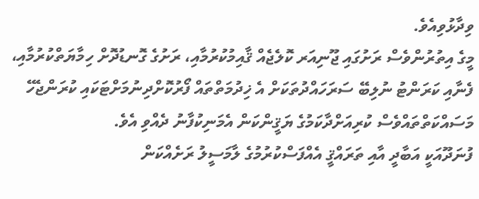ވިދާޅުވިއެވެ.
މީގެ އިތުރުންވެސް ރަށުގައި ޖޫނިއަރ ކޮލެޖެއް ޤާއިމުކުރުމާއި، ރަށުގެ ގޮނޑުދޮށް ހިމާޔަތްކުރުމާއި، ފެނާއި ކަރަންޓު ނުލިބޭ ސަރަހައްދުތަކަށް އެ ޚިދުމަތްތައް ފޯރުކޮށްދިނުމަށްޓަކައި ކުރަންޖެހޭ މަސައްކަތްތައްވެސް ކުރިއަށްދާކަމުގެ ޔަޤީންކަން އެމަނިކުފާނު ދެއްވި އެވެ.
ފުނަދޫއަކީ އަބާދީ އާއި ތަރައްޤީ އެއްފަސްކުރުމުގެ ލާމަސީލު ރަށެއްކަން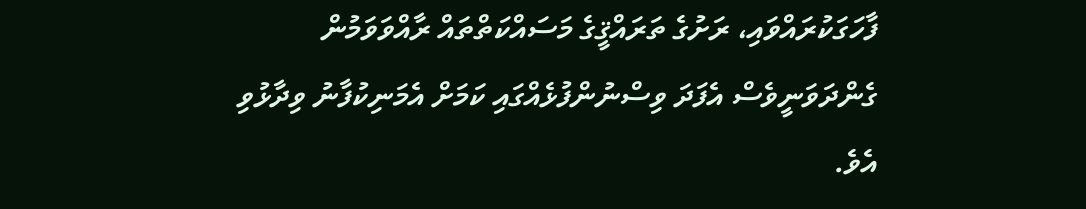ފާހަގަކުރައްވައި، ރަށުގެ ތަރައްޤީގެ މަސައްކަތްތައް ރާއްވަވަމުން ގެންދަވަނީވެސް އެފަދަ ވިސްނުންފުޅެއްގައި ކަމަށް އެމަނިކުފާނު ވިދާޅުވި އެވެ.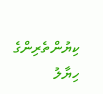ކިޔުންތެރިންގެ ހިޔާލު